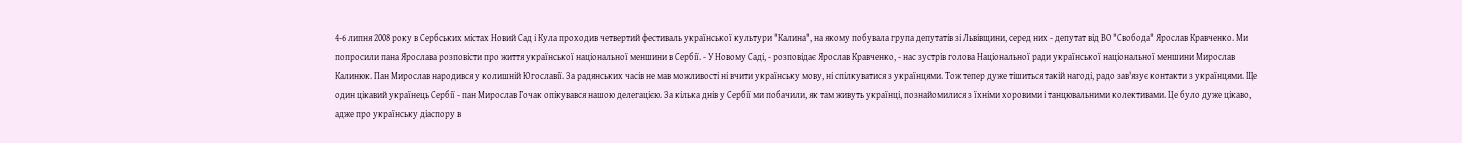4-6 липня 2008 року в Сербських містах Новий Сад і Кула проходив четвертий фестиваль української культури "Калина", на якому побувала група депутатів зі Львівщини, серед них - депутат від ВО "Свобода" Ярослав Кравченко. Ми попросили пана Ярослава розповісти про життя української національної меншини в Сербії. - У Новому Саді, - розповідає Ярослав Кравченко, - нас зустрів голова Національної ради української національної меншини Мирослав Калинюк. Пан Мирослав народився у колишній Югославії. За радянських часів не мав можливості ні вчити українську мову, ні спілкуватися з українцями. Тож тепер дуже тішиться такій нагоді, радо зав'язує контакти з українцями. Ще один цікавий українець Сербії - пан Мирослав Гочак опікувався нашою делегацією. За кілька днів у Сербії ми побачили, як там живуть українці, познайомилися з їхніми хоровими і танцювальними колективами. Це було дуже цікаво, адже про українську діаспору в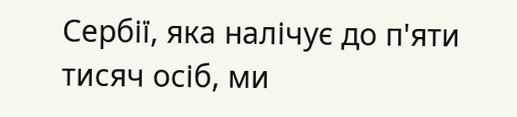Сербії, яка налічує до п'яти тисяч осіб, ми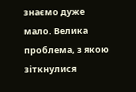знаємо дуже мало. Велика проблема, з якою зіткнулися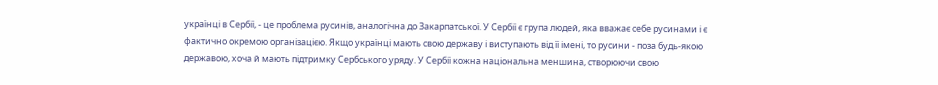українці в Сербії, - це проблема русинів, аналогічна до Закарпатської. У Сербії є група людей, яка вважає себе русинами і є фактично окремою організацією. Якщо українці мають свою державу і виступають від її імені, то русини - поза будь-якою державою, хоча й мають підтримку Сербського уряду. У Сербії кожна національна меншина, створюючи свою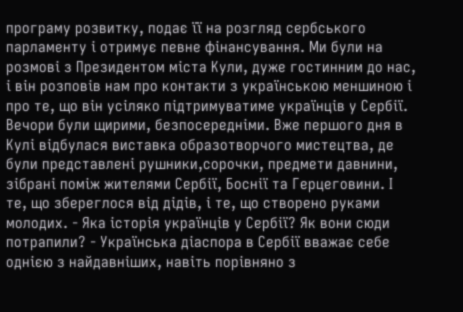програму розвитку, подає її на розгляд сербського парламенту і отримує певне фінансування. Ми були на розмові з Президентом міста Кули, дуже гостинним до нас, і він розповів нам про контакти з українською меншиною і про те, що він усіляко підтримуватиме українців у Сербії. Вечори були щирими, безпосередніми. Вже першого дня в Кулі відбулася виставка образотворчого мистецтва, де були представлені рушники,сорочки, предмети давнини, зібрані поміж жителями Сербії, Боснії та Герцеговини. І те, що збереглося від дідів, і те, що створено руками молодих. - Яка історія українців у Сербії? Як вони сюди потрапили? - Українська діаспора в Сербії вважає себе однією з найдавніших, навіть порівняно з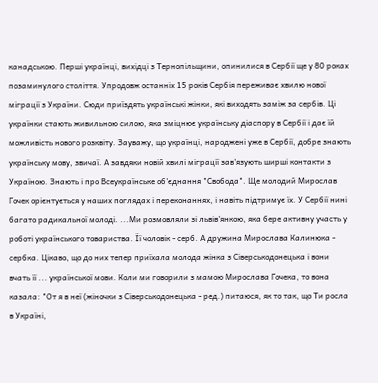канадською. Перші українці, вихідці з Тернопільщини, опинилися в Сербії ще у 80 роках позаминулого століття. Упродовж останніх 15 років Сербія переживає хвилю нової міграції з України. Сюди приїздять українські жінки, які виходять заміж за сербів. Ці українки стають живильною силою, яка зміцнює українську діаспору в Сербії і дає їй можливість нового розквіту. Зауважу, що українці, народжені уже в Сербії, добре знають українську мову, звичаї. А завдяки новій хвилі міграції зав'язують ширші контакти з Україною. Знають і про Всеукраїнське об'єднання "Свобода". Ще молодий Мирослав Гочек орієнтується у наших поглядах і переконаннях, і навіть підтримує їх. У Сербії нині багато радикальної молоді. ...Ми розмовляли зі львів'янкою, яка бере активну участь у роботі українського товариства. Її чоловік - серб. А дружина Мирослава Калинюка - сербка. Цікаво, що до них тепер приїхала молода жінка з Сіверськодонецька і вони вчать її ... української мови. Коли ми говорили з мамою Мирослава Гочека, то вона казала: "От я в неї (жіночки з Сіверськодонецька - ред.) питаюся, як то так, що Ти росла в Україні,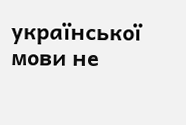української мови не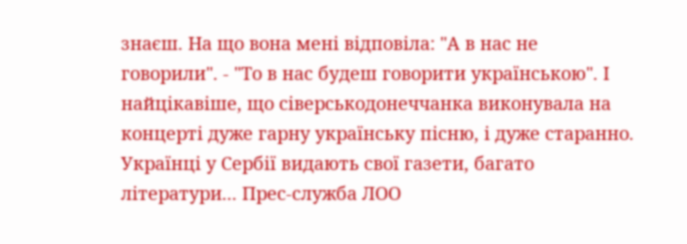знаєш. На що вона мені відповіла: "А в нас не говорили". - "То в нас будеш говорити українською". І найцікавіше, що сіверськодонеччанка виконувала на концерті дуже гарну українську пісню, і дуже старанно. Українці у Сербії видають свої газети, багато літератури... Прес-служба ЛОО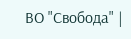ВО "Свобода" |